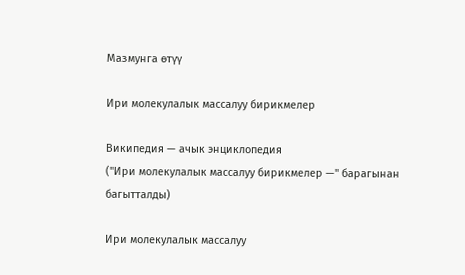Мазмунга өтүү

Ири молекулалык массалуу бирикмелер

Википедия — ачык энциклопедия
("Ири молекулалык массалуу бирикмелер —" барагынан багытталды)

Ири молекулалык массалуу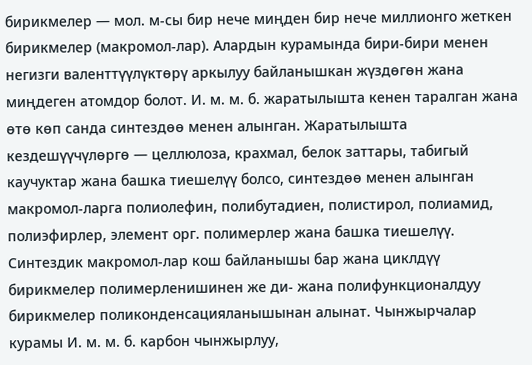бирикмелер — мол. м-сы бир нече миңден бир нече миллионго жеткен бирикмелер (макромол-лар). Алардын курамында бири-бири менен негизги валенттүүлүктөрү аркылуу байланышкан жүздөгөн жана миңдеген атомдор болот. И. м. м. б. жаратылышта кенен таралган жана өтө көп санда синтездөө менен алынган. Жаратылышта кездешүүчүлөргө — целлюлоза, крахмал, белок заттары, табигый каучуктар жана башка тиешелүү болсо, синтездөө менен алынган макромол-ларга полиолефин, полибутадиен, полистирол, полиамид, полиэфирлер, элемент орг. полимерлер жана башка тиешелүү. Синтездик макромол-лар кош байланышы бар жана циклдүү бирикмелер полимерленишинен же ди- жана полифункционалдуу бирикмелер поликонденсацияланышынан алынат. Чынжырчалар курамы И. м. м. б. карбон чынжырлуу,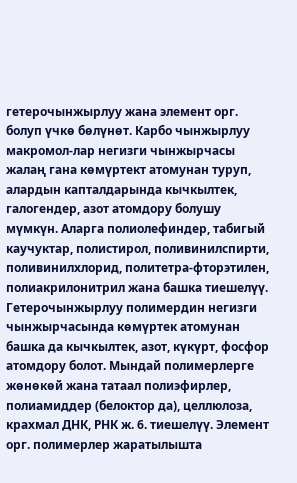гетерочынжырлуу жана элемент орг. болуп үчкө бөлүнөт. Карбо чынжырлуу макромол-лар негизги чынжырчасы жалаң гана көмүртект атомунан туруп, алардын капталдарында кычкылтек, галогендер, азот атомдору болушу мүмкүн. Аларга полиолефиндер, табигый каучуктар, полистирол, поливинилспирти, поливинилхлорид, политетра-фторэтилен, полиакрилонитрил жана башка тиешелүү. Гетерочынжырлуу полимердин негизги чынжырчасында көмүртек атомунан башка да кычкылтек, азот, күкүрт, фосфор атомдору болот. Мындай полимерлерге жөнөкөй жана татаал полиэфирлер, полиамиддер (белоктор да), целлюлоза, крахмал ДНК, РНК ж. 6. тиешелүү. Элемент орг. полимерлер жаратылышта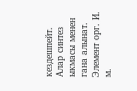кездешпейт. Алар синтез ыкмасы менен гана алынат. Элемент орг. И. м.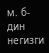м. б-дин негизги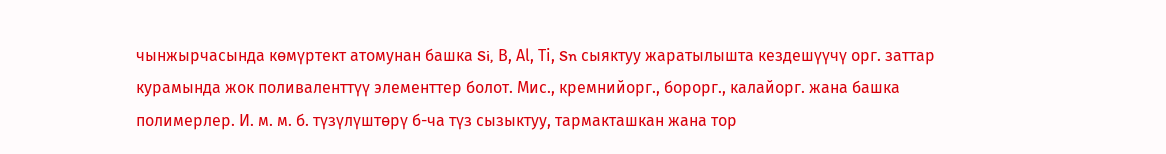чынжырчасында көмүртект атомунан башка Si, В, Аl, Тi, Sn сыяктуу жаратылышта кездешүүчү орг. заттар курамында жок поливаленттүү элементтер болот. Мис., кремнийорг., борорг., калайорг. жана башка полимерлер. И. м. м. б. түзүлүштөрү б-ча түз сызыктуу, тармакташкан жана тор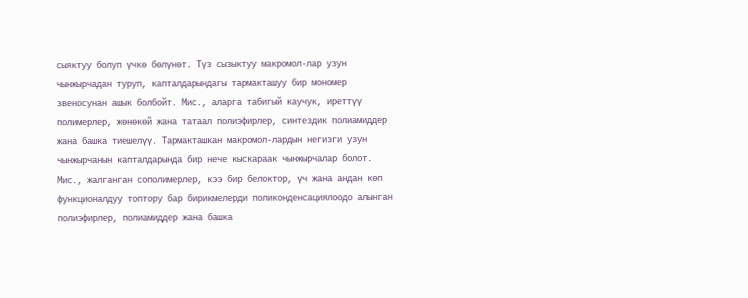сыяктуу болуп үчкө бөлүнөт. Түз сызыктуу макромол-лар узун чынжырчадан туруп, капталдарындагы тармакташуу бир мономер звеносунан ашык болбойт. Мис., аларга табигый каучук, иреттүү полимерлер, жөнөкөй жана татаал полиэфирлер, синтездик полиамиддер жана башка тиешелүү. Тармакташкан макромол-лардын негизги узун чынжырчанын капталдарында бир нече кыскараак чынжырчалар болот. Мис., жалганган сополимерлер, кээ бир белоктор, үч жана андан көп функционалдуу топтору бар бирикмелерди поликонденсациялоодо алынган полиэфирлер, полиамиддер жана башка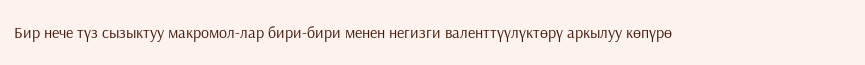Бир нече түз сызыктуу макромол-лар бири-бири менен негизги валенттүүлүктөрү аркылуу көпүрө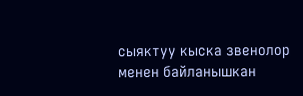сыяктуу кыска звенолор менен байланышкан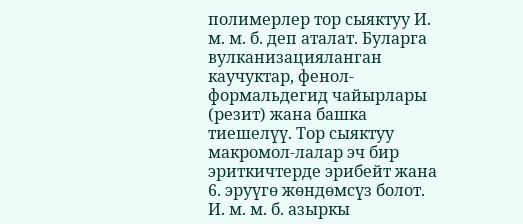полимерлер тор сыяктуу И. м. м. б. деп аталат. Буларга вулканизацияланган каучуктар, фенол-формальдегид чайырлары (резит) жана башка тиешелүү. Тор сыяктуу макромол-лалар эч бир эриткичтерде эрибейт жана 6. эруүгө жөндөмсүз болот. И. м. м. б. азыркы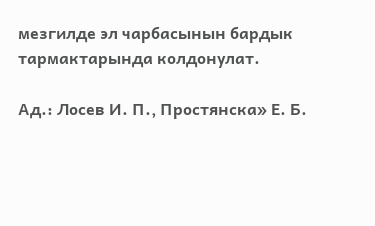мезгилде эл чарбасынын бардык тармактарында колдонулат.

Ад.: Лосев И. П., Простянска» Е. Б.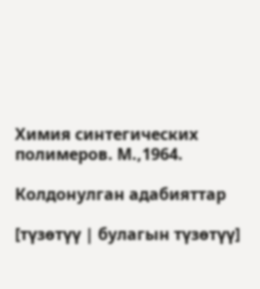Химия синтегических полимеров. М.,1964.

Колдонулган адабияттар

[түзөтүү | булагын түзөтүү]